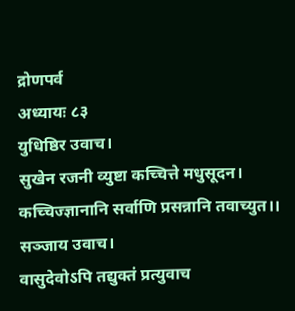द्रोणपर्व
अध्यायः ८३
युधिष्ठिर उवाच।
सुखेन रजनी व्युष्टा कच्चित्ते मधुसूदन।
कच्चिज्ज्ञानानि सर्वाणि प्रसन्नानि तवाच्युत।।
सञ्जाय उवाच।
वासुदेवोऽपि तद्युक्तं प्रत्युवाच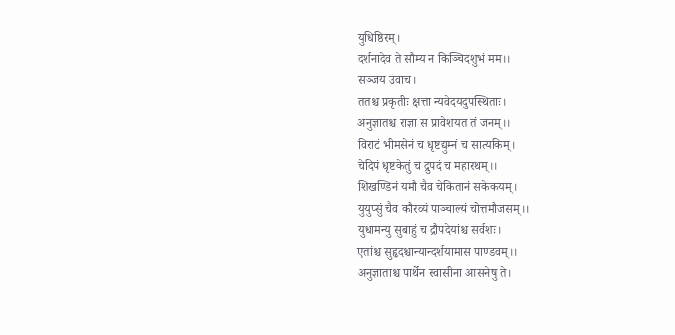युधिष्ठिरम्।
दर्शनादेव ते सौम्य न किञ्चिदशुभं मम।।
सञ्जय उवाच।
ततश्च प्रकृतीः क्षत्ता न्यवेदयदुपस्थिताः।
अनुज्ञातश्च राज्ञा स प्रावेशयत तं जनम्।।
विराटं भीमसेनं च धृष्टद्युम्नं च सात्यकिम्।
चेदिपं धृष्टकेतुं च द्रुपदं च महारथम्।।
शिखण्डिनं यमौ चैव चेकितानं सकेकयम्।
युयुप्सुं चैव कौरव्यं पाञ्चाल्यं चोत्तमौजसम्।।
युधामन्यु सुबाहुं च द्रौपदेयांश्च सर्वशः।
एतांश्च सुहृदश्चान्यान्दर्शयामास पाण्डवम्।।
अनुज्ञाताश्च पार्थेन स्वासीना आसनेषु ते।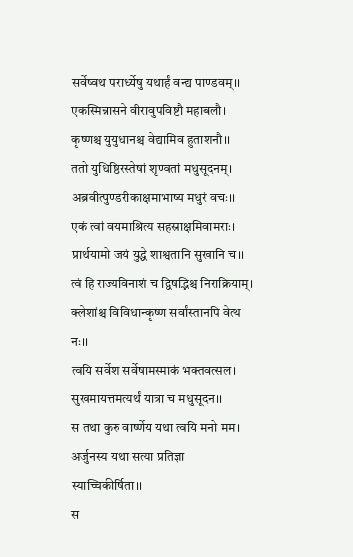सर्वेष्वथ परार्ध्येषु यथार्हं वन्द्य पाण्डवम्।।
एकस्मिन्नासने वीरावुपविष्टौ महाबलौ।
कृष्णश्च युयुधानश्च वेद्यामिव हुताशनौ।।
ततो युधिष्ठिरस्तेषां शृण्वतां मधुसूदनम्।
अब्रवीत्पुण्डरीकाक्षमाभाष्य मधुरं वचः।।
एकं त्वां वयमाश्रित्य सहस्राक्षमिवामराः।
प्रार्थयामो जयं युद्धे शाश्वतानि सुखानि च।।
त्वं हि राज्यविनाशं च द्विषद्भिश्च निराक्रियाम्।
क्लेशांश्च विविधान्कृष्ण सर्वांस्तानपि वेत्थ नः।।
त्वयि सर्वेश सर्वेषामस्माकं भक्तवत्सल।
सुखमायत्तमत्यर्थं यात्रा च मधुसूदन।।
स तथा कुरु वार्ष्णेय यथा त्वयि मनो मम।
अर्जुनस्य यथा सत्या प्रतिज्ञा स्याच्चिकीर्षिता।।
स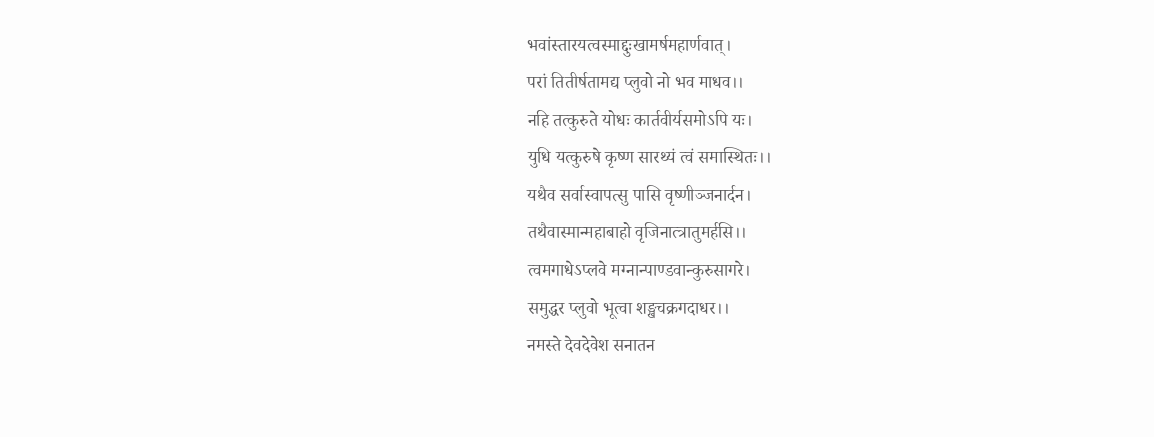भवांस्तारयत्वस्माद्दुःखामर्षमहार्णवात्।
परां तितीर्षतामद्य प्लुवो नो भव माधव।।
नहि तत्कुरुते योधः कार्तवीर्यसमोऽपि यः।
युधि यत्कुरुषे कृष्ण सारथ्यं त्वं समास्थितः।।
यथैव सर्वास्वापत्सु पासि वृष्णीञ्जनार्दन।
तथैवास्मान्महाबाहो वृजिनात्त्रातुमर्हसि।।
त्वमगाधेऽप्लवे मग्नान्पाण्डवान्कुरुसागरे।
समुद्धर प्लुवो भूत्वा शङ्खचक्रगदाधर।।
नमस्ते देवदेवेश सनातन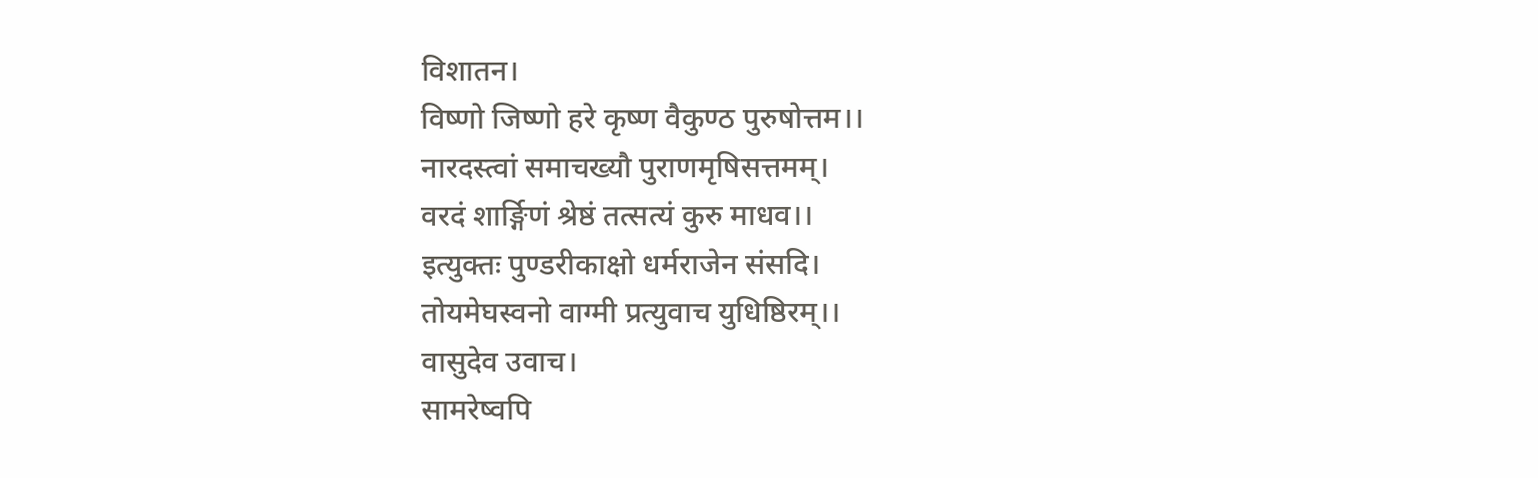विशातन।
विष्णो जिष्णो हरे कृष्ण वैकुण्ठ पुरुषोत्तम।।
नारदस्त्वां समाचख्यौ पुराणमृषिसत्तमम्।
वरदं शार्ङ्गिणं श्रेष्ठं तत्सत्यं कुरु माधव।।
इत्युक्तः पुण्डरीकाक्षो धर्मराजेन संसदि।
तोयमेघस्वनो वाग्मी प्रत्युवाच युधिष्ठिरम्।।
वासुदेव उवाच।
सामरेष्वपि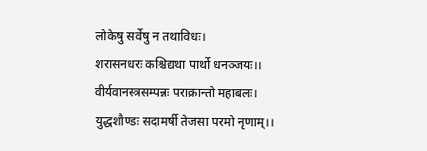लोकेषु सर्वेषु न तथाविधः।
शरासनधरः कश्चिद्यथा पार्थो धनञ्जयः।।
वीर्यवानस्त्रसम्पन्नः पराक्रान्तो महाबलः।
युद्धशौण्डः सदामर्षी तेजसा परमो नृणाम्।।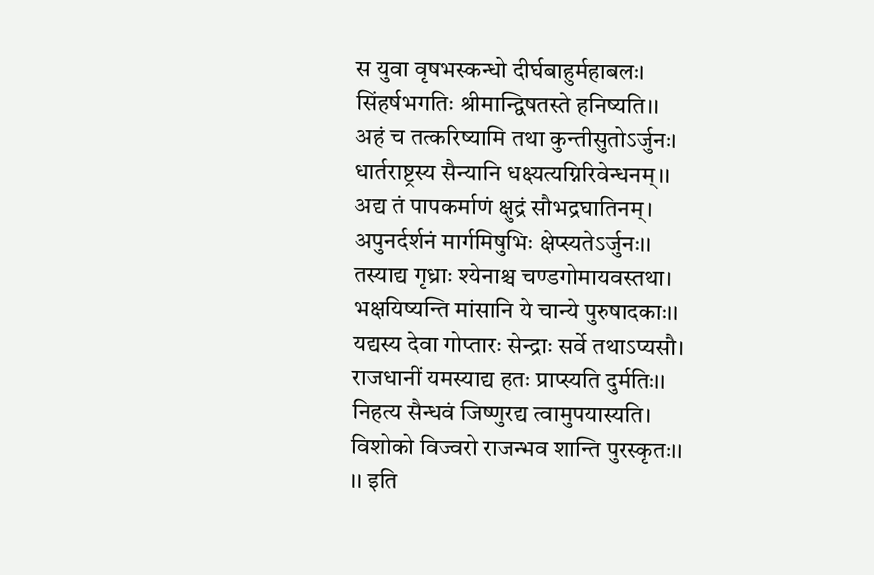स युवा वृषभस्कन्धो दीर्घबाहुर्महाबलः।
सिंहर्षभगतिः श्रीमान्द्विषतस्ते हनिष्यति।।
अहं च तत्करिष्यामि तथा कुन्तीसुतोऽर्जुनः।
धार्तराष्ट्रस्य सैन्यानि धक्ष्यत्यग्निरिवेन्धनम्।।
अद्य तं पापकर्माणं क्षुद्रं सौभद्रघातिनम्।
अपुनर्दर्शनं मार्गमिषुभिः क्षेप्स्यतेऽर्जुनः।।
तस्याद्य गृध्राः श्येनाश्च चण्डगोमायवस्तथा।
भक्षयिष्यन्ति मांसानि ये चान्ये पुरुषादकाः।।
यद्यस्य देवा गोप्तारः सेन्द्राः सर्वे तथाऽप्यसौ।
राजधानीं यमस्याद्य हतः प्राप्स्यति दुर्मतिः।।
निहत्य सैन्धवं जिष्णुरद्य त्वामुपयास्यति।
विशोको विज्वरो राजन्भव शान्ति पुरस्कृतः।।
।। इति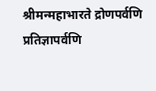श्रीमन्महाभारते द्रोणपर्वणि
प्रतिज्ञापर्वणि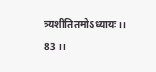त्र्यशीतितमोऽध्यायः।। 83 ।।